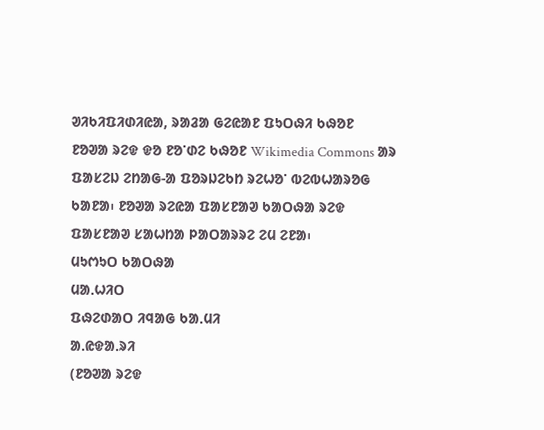ᱣᱤᱠᱤᱯᱤᱰᱤᱭᱟ, ᱨᱟᱲᱟ ᱜᱮᱭᱟᱱ ᱯᱩᱛᱷᱤ ᱠᱷᱚᱱ
ᱱᱚᱣᱟ ᱨᱮᱫ ᱫᱚ ᱱᱚᱸᱰᱮ ᱠᱷᱚᱱ Wikimedia Commons ᱟᱨ ᱯᱟᱥᱮᱡ ᱮᱴᱟᱜ-ᱟ ᱯᱚᱨᱡᱮᱠᱴ ᱨᱮᱦᱚᱸ ᱵᱮᱵᱦᱟᱨᱚᱜ ᱠᱟᱱᱟ᱾ ᱱᱚᱣᱟ ᱨᱮᱭᱟ ᱯᱟᱥᱱᱟᱣ ᱠᱟᱛᱷᱟ ᱨᱮᱫ ᱯᱟᱥᱱᱟᱣ ᱥᱟᱦᱴᱟ ᱞᱟᱛᱟᱨᱨᱮ ᱮᱢ ᱮᱱᱟ᱾
ᱢᱩᱬᱩᱛ ᱠᱟᱛᱷᱟ
ᱢᱟᱹᱦᱤᱛ
ᱯᱷᱮᱰᱟᱛ ᱤᱧᱟᱜ ᱠᱟᱹᱢᱤ
ᱟᱹᱭᱫᱟᱹᱨᱤ
(ᱱᱚᱣᱟ ᱨᱮᱫ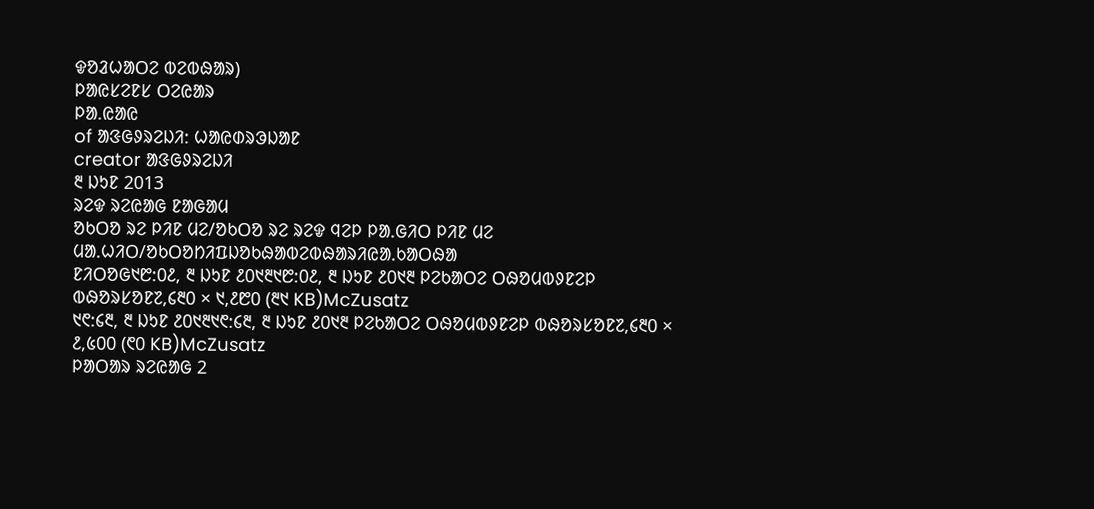ᱫᱚᱲᱦᱟᱛᱮ ᱵᱮᱵᱷᱟᱨ)
ᱞᱟᱭᱥᱮᱱᱥ ᱛᱮᱭᱟᱨ
ᱞᱟ.ᱭᱟᱭ
of ᱟᱝᱜᱽᱨᱮᱡᱤ: ᱦᱟᱭᱰᱨᱳᱡᱟᱱ
creator ᱟᱝᱜᱽᱨᱮᱡᱤ
᱓ ᱡᱩᱱ 2013
ᱨᱮᱫ ᱨᱮᱭᱟᱜ ᱱᱟᱜᱟᱢ
ᱚᱠᱛᱚ ᱨᱮ ᱞᱤᱱ ᱢᱮ/ᱚᱠᱛᱚ ᱨᱮ ᱨᱮᱫ ᱧᱮᱞ ᱞᱟᱹᱜᱤᱛ ᱞᱤᱱ ᱢᱮ
ᱢᱟᱹᱦᱤᱛ/ᱚᱠᱛᱚᱴᱤᱯᱡᱚᱠᱷᱟᱵᱮᱵᱷᱟᱨᱤᱭᱟᱹᱠᱟᱛᱷᱟ
ᱱᱤᱛᱚᱜ᱑᱘:᱐᱒, ᱓ ᱡᱩᱱ ᱒᱐᱑᱓᱑᱘:᱐᱒, ᱓ ᱡᱩᱱ ᱒᱐᱑᱓ ᱞᱮᱠᱟᱛᱮ ᱛᱷᱚᱢᱵᱽᱱᱮᱞ ᱵᱷᱚᱨᱥᱚᱱ᱗,᱔᱓᱐ × ᱑,᱒᱘᱐ (᱓᱑ KB)McZusatz
᱑᱖:᱔᱓, ᱓ ᱡᱩᱱ ᱒᱐᱑᱓᱑᱖:᱔᱓, ᱓ ᱡᱩᱱ ᱒᱐᱑᱓ ᱞᱮᱠᱟᱛᱮ ᱛᱷᱚᱢᱵᱽᱱᱮᱞ ᱵᱷᱚᱨᱥᱚᱱ᱗,᱔᱓᱐ × ᱒,᱕᱐᱐ (᱖᱐ KB)McZusatz
ᱞᱟᱛᱟᱨ ᱨᱮᱭᱟᱜ 2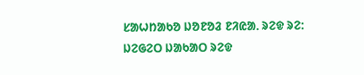ᱥᱟᱦᱴᱟᱠᱚ ᱡᱚᱱᱚᱲ ᱱᱤᱭᱟᱹ ᱨᱮᱫ ᱨᱮ:
ᱡᱮᱜᱮᱛ ᱡᱟᱠᱟᱛ ᱨᱮᱫ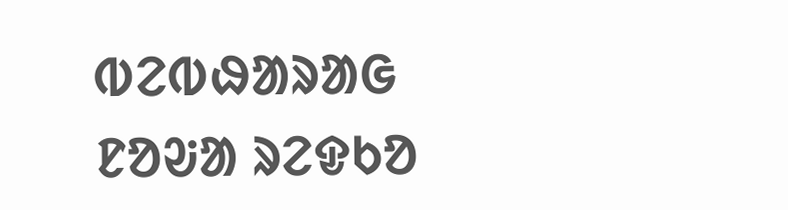ᱵᱮᱵᱷᱟᱨᱟᱜ
ᱱᱚᱶᱟ ᱨᱮᱫᱠᱚ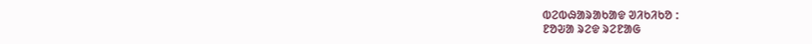ᱵᱮᱵᱷᱟᱨᱟᱠᱟᱫ ᱣᱤᱠᱤᱠᱚ :
ᱱᱚᱶᱟ ᱨᱮᱫ ᱨᱮᱱᱟᱜ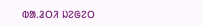ᱵᱟᱹᱲᱛᱤ ᱡᱮᱜᱮᱛ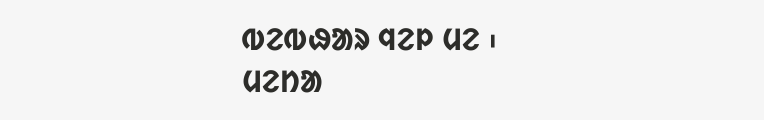ᱵᱮᱵᱷᱟᱨ ᱧᱮᱞ ᱢᱮ ᱾
ᱢᱮᱴᱟ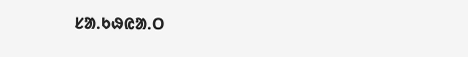ᱥᱟᱹᱠᱷᱭᱟᱹᱛ